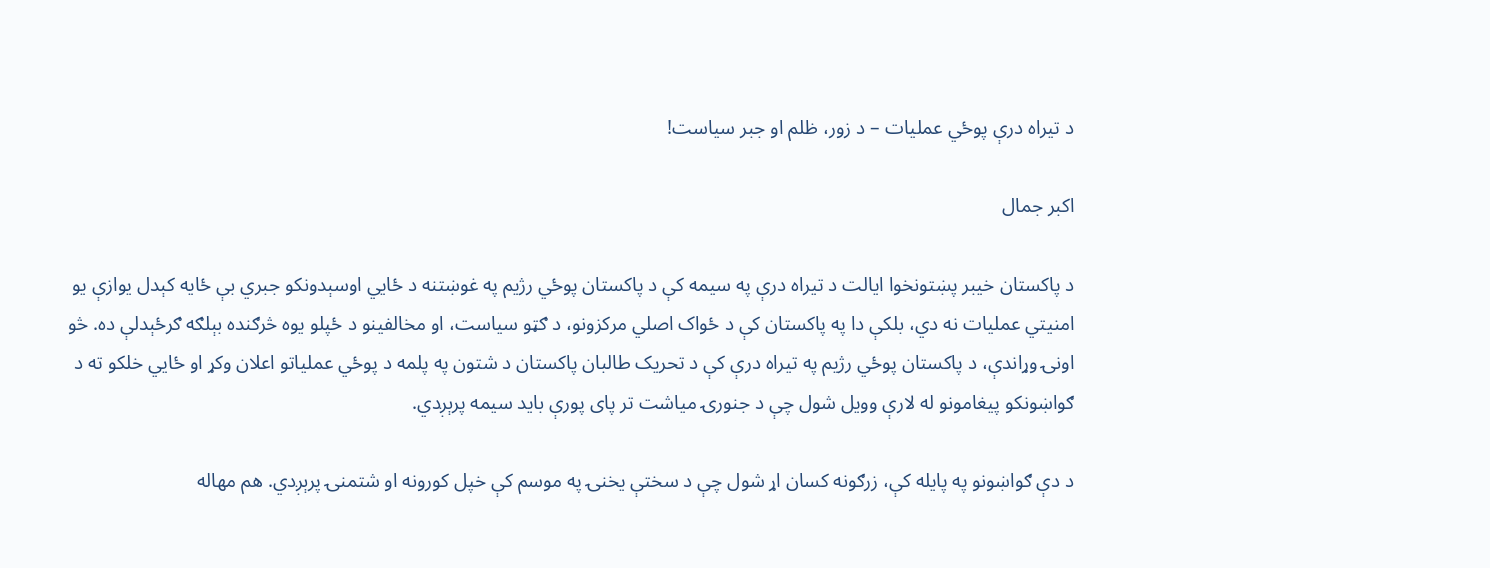د تیراہ درې پوځي عملیات – د زور، ظلم او جبر سیاست!

اکبر جمال

د پاکستان خیبر پښتونخوا ایالت د تیراه درې په سیمه کې د پاکستان پوځي رژیم په غوښتنه د ځایي اوسېدونکو جبري بې ‌ځایه کېدل یوازې یو امنیتي عملیات نه دي، بلکې دا په پاکستان کې د ځواک اصلي مرکزونو، د ګټو سیاست، او مخالفینو د ځپلو یوه څرګنده بېلګه ګرځېدلې ده. څو اونۍ وړاندې، د پاکستان پوځي رژیم په تیراه درې کې د تحریک طالبان پاکستان د شتون په پلمه د پوځي عملیاتو اعلان وکړ او ځایي خلکو ته د ګواښونکو پیغامونو له لارې وویل شول چې د جنورۍ میاشت تر پای پورې باید سیمه پرېږدي.

د دې ګواښونو په پایله کې، زرګونه کسان اړ شول چې د سختې یخنۍ په موسم کې خپل کورونه او شتمنۍ پرېږدي. هم مهاله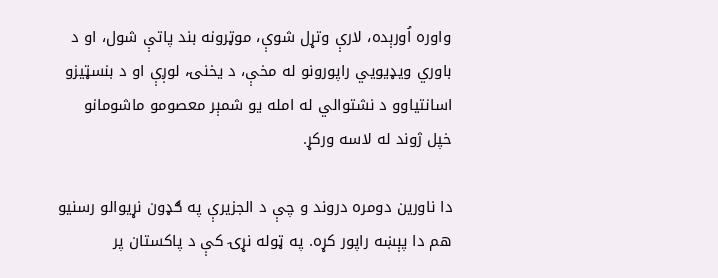واوره اُورېده، لارې وتړل شوې، موټرونه بند پاتې شول، او د باوري ویډیويي راپورونو له مخې، د یخنۍ، لوږې او د بنسټیزو اسانتیاوو د نشتوالي له امله یو شمېر معصومو ماشومانو خپل ژوند له لاسه ورکړ.

دا ناورین دومره دروند و چې د الجزیرې په ګډون نړیوالو رسنیو هم دا پېښه راپور کړه. په ټوله نړۍ کې د پاکستان پر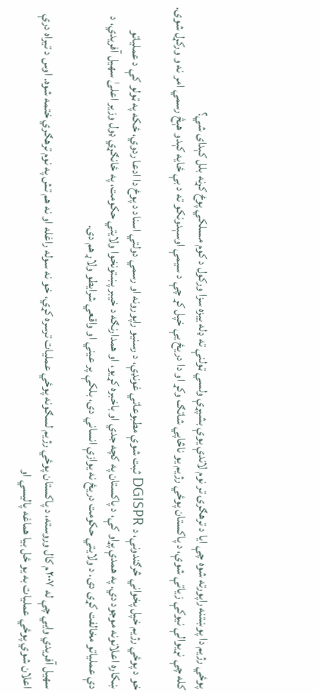پوځي رژیم دا پوښتنه راپورته شوه چې ایا د ترهګرۍ تر نوم لاندې یوې بشپړې ولسي ټولنې ته ډله‌ ییزه سزا ورکول د کوم مسلکي پوځ کړنه بلل کېدای شي؟
کله چې نړیوالې نیوکې زیاتې شوې، د پاکستان پوځي رژیم یو ناڅاپي شاتګ وکړ او دا دریځ یې خپل کړ چې د سیمې اوسېدونکو ته د بې‌ ځایه کېدو هېڅ رسمي امر نه و ورکړل شوی.

خو د پوځي رژیم خپل پخواني څرګندونې، د DGISPR ثبت شوې مطبوعاتي غونډې، د رسنیو راپورونه او رسمي دولتي اسناد د پوځ دا ادعا ردوي، ځکه په ټولو کې د عملیاتو ښکاره اعلانونه موجود دي. په همدې پړاو کې، د پاکستان په کچه جدي او باخبره کړیو، او همدارنګه د خیبر پښتونخوا ولایتي حکومت، په ځانګړي ډول وزیر اعلیٰ سهیل آفریدي، د دې عملیاتو مخالفت کړی دی. د ولایتي حکومت دریځ نه یوازې انساني دی، بلکې پر عیني او واقعي شرایطو ولاړ هم دی.

سهیل آفریدي وایي چې له ۲۰۰۷م کال وروسته، د پاکستان پوځي رژیم لسګونه پوځي عملیات ترسره کړي، خو نه سوله راغله او نه هم تش په نوم ترهګري ختمه شوه. اوس د تیراه درې اعلان شوي پوځي عملیات به یو ځل بیا هماغه پالیسي او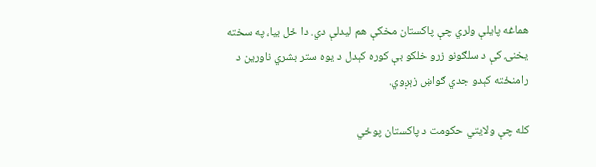هماغه پایلې ولري چې پاکستان مخکې هم لیدلې دي. دا ځل بیا، په سخته یخنۍ کې د سلګونو زرو خلکو بې‌ کوره کېدل د یوه ستر بشري ناورین د رامنځته کېدو جدي ګواښ زېږوي.

کله چې ولایتي حکومت د پاکستان پوځي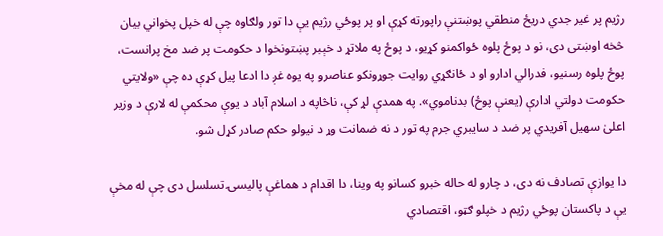رژیم پر غیر جدي دریځ منطقي پوښتنې راپورته کړې او پر پوځي رژیم یې دا تور ولګاوه چې له خپل پخواني بیان څخه اوښتی دی، نو د پوځ پلوه ځواکمنو کړیو، د پوځ په ملاتړ د خېبر پښتونخوا د حکومت پر ضد مخ پرانست، پوځ پلوه رسنیو، فدرالي ادارو او د ځانګړي روایت جوړونکو عناصرو په یوه غږ دا ادعا پیل کړې ده چې «ولایتي حکومت دولتي ادارې (یعنې پوځ) بدناموي». په همدې لړ کې، ناڅاپه د اسلام ‌آباد د یوې محکمې له لارې د وزیر اعلیٰ سهیل آفریدي پر ضد د سایبري جرم په تور د نه ‌ضمانت وړ د نیولو حکم صادر کړل شو.

دا یوازې تصادف نه دی، د چارو له حاله خبرو کسانو په وینا، دا اقدام د هماغې پالیسۍ تسلسل دی چې له مخې یې د پاکستان پوځي رژیم د خپلو ګټو، اقتصادي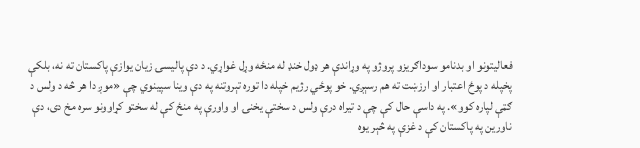فعالیتونو او بدنامو سوداګریزو پروژو په وړاندې هر ډول خنډ له منځه وړل غواړي. د دې پالیسۍ زیان یوازې پاکستان ته نه، بلکې پخپله د پوځ اعتبار او ارزښت ته هم رسېږي. خو پوځي رژیم خپله دا توره تېروتنه په دې وینا سپینوي چې «موږ دا هر څه د ولس د ګټې لپاره کوو». په داسې حال کې چې د تیراه درې ولس د سختې یخنۍ او واورې په منځ کې له سختو کړاوونو سره مخ دی، دې ناورین په پاکستان کې د غزې په څېر یوه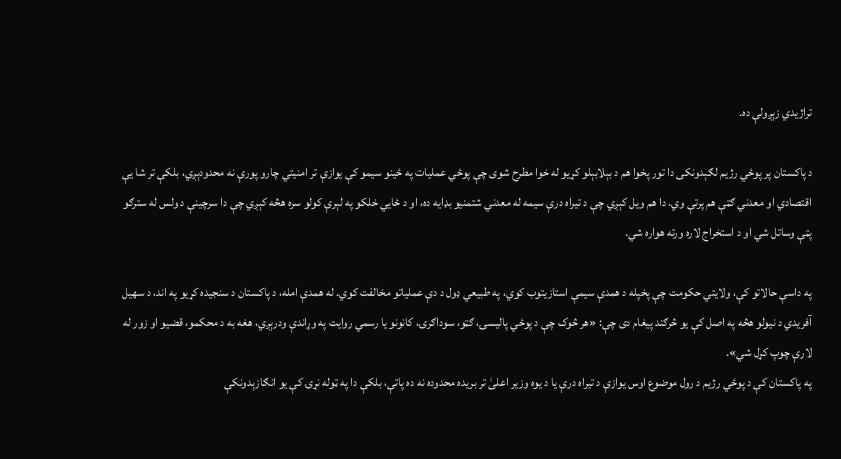تراژیدي زېږولې ده.

د پاکستان پر پوځي رژیم لګېدونکی دا تور پخوا هم د بېلابېلو کړیو له خوا مطرح شوی چې پوځي عملیات په ځینو سیمو کې یوازې تر امنیتي چارو پورې نه محدودېږي، بلکې تر شا یې اقتصادي او معدني ګټې هم پرتې وي. دا هم ویل کېږي چې د تیراه درې سیمه له معدني شتمنیو بډایه ده، او د ځایي خلکو په لېرې کولو سره هڅه کېږي چې دا سرچینې د ولس له سترګو پټې وساتل شي او د استخراج لاره ورته هواره شي.

په داسې حالاتو کې، ولایتي حکومت چې پخپله د همدې سیمې استازیتوب کوي، په طبیعي ډول د دې عملیاتو مخالفت کوي. له همدې امله، د پاکستان د سنجیده کړیو په اند، د سهیل آفریدي د نیولو هڅه په اصل کې یو څرګند پیغام دی چې: «هر څوک چې د پوځي پالیسۍ، ګټو، سوداګرۍ، کانونو یا رسمي روایت په وړاندې ودرېږي، هغه به د محکمو، قضیو او زور له لارې چوپ کړل شي».
په پاکستان کې د پوځي رژیم د رول موضوع اوس یوازې د تیراه درې یا د یوه وزیر اعلیٰ تر بریده محدوده نه ده پاتې، بلکې دا په ټوله نړۍ کې یو انګازېدونکې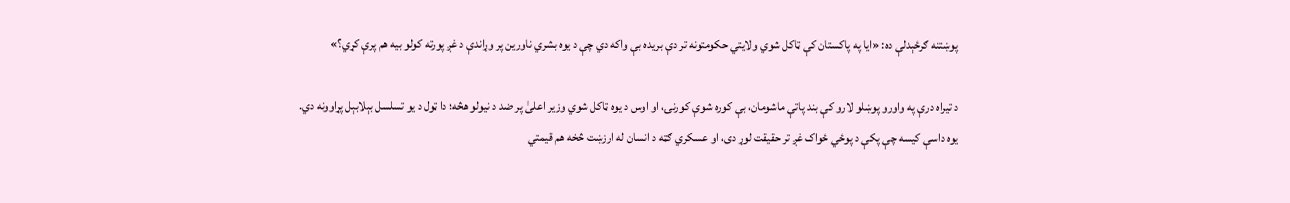پوښتنه ګرځېدلې ده: «ایا په پاکستان کې ټاکل شوي ولایتي حکومتونه تر دې بریده بې ‌واکه دي چې د یوه بشري ناورین پر وړاندې د غږ پورته کولو بیه هم پرې کړي؟»

د تیراه درې په واورو پوښلو لارو کې بند پاتې ماشومان، بې‌ کوره شوې کورنۍ، او اوس د یوه ټاکل شوي وزیر اعلیٰ پر ضد د نیولو هڅه؛ دا ټول د یو تسلسل بېلابېل پړاوونه دي.
یوه داسې کیسه چې پکې د پوځي ځواک غږ تر حقیقت لوړ دی، او عسکري ګټه د انسان له ارزښت څخه هم قیمتي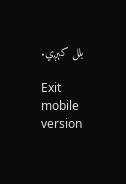بلل کېږي.

Exit mobile version